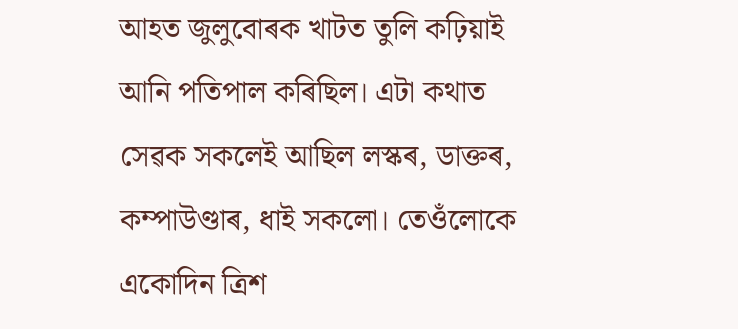আহত জুলুবোৰক খাটত তুলি কঢ়িয়াই আনি পতিপাল কৰিছিল। এটা কথাত সেৱক সকলেই আছিল লস্কৰ, ডাক্তৰ, কম্পাউণ্ডাৰ, ধাই সকলো। তেওঁলোকে একোদিন ত্ৰিশ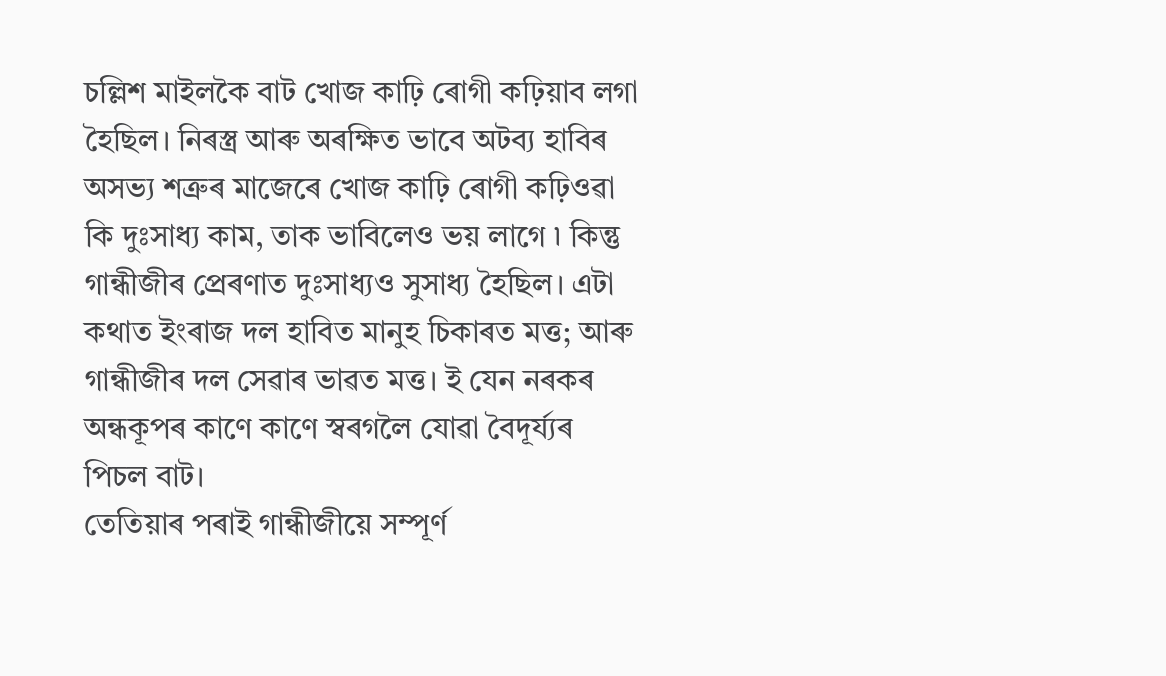চল্লিশ মাইলকৈ বাট খোজ কাঢ়ি ৰোগী কঢ়িয়াব লগা হৈছিল। নিৰস্ত্ৰ আৰু অৰক্ষিত ভাবে অটব্য হাবিৰ অসভ্য শত্ৰুৰ মাজেৰে খোজ কাঢ়ি ৰোগী কঢ়িওৱা কি দুঃসাধ্য কাম, তাক ভাবিলেও ভয় লাগে ৷ কিন্তু গান্ধীজীৰ প্ৰেৰণাত দুঃসাধ্যও সুসাধ্য হৈছিল। এটা কথাত ইংৰাজ দল হাবিত মানুহ চিকাৰত মত্ত; আৰু গান্ধীজীৰ দল সেৱাৰ ভাৱত মত্ত। ই যেন নৰকৰ অন্ধকূপৰ কাণে কাণে স্বৰগলৈ যোৱা বৈদূৰ্য্যৰ পিচল বাট।
তেতিয়াৰ পৰাই গান্ধীজীয়ে সম্পূৰ্ণ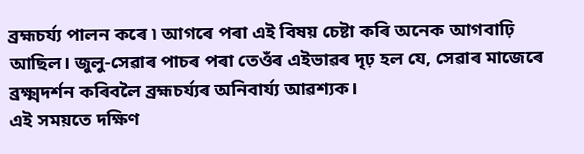ব্ৰহ্মচৰ্য্য পালন কৰে ৷ আগৰে পৰা এই বিষয় চেষ্টা কৰি অনেক আগবাঢ়ি আছিল। জুলু-সেৱাৰ পাচৰ পৰা তেওঁৰ এইভাৱৰ দৃঢ় হল যে, সেৱাৰ মাজেৰে ব্ৰক্ষ্মদৰ্শন কৰিবলৈ ব্ৰহ্মচৰ্য্যৰ অনিবাৰ্য্য আৱশ্যক।
এই সময়তে দক্ষিণ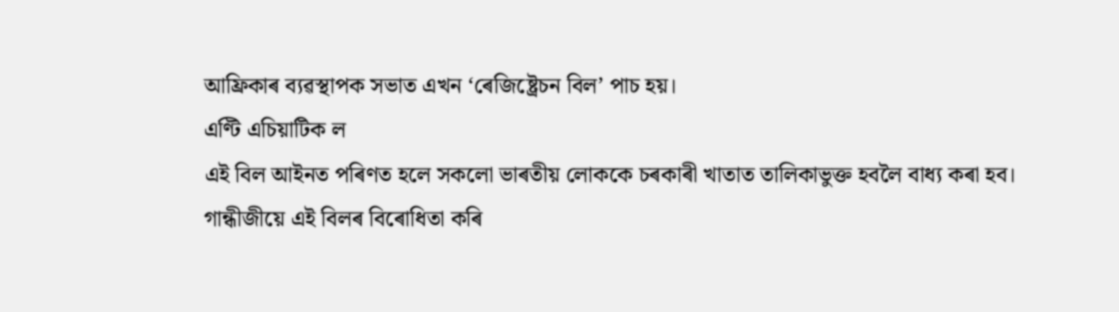আফ্ৰিকাৰ ব্যৱস্থাপক সভাত এখন ‘ৰেজিষ্ট্ৰেচন বিল’ পাচ হয়।
এণ্টি এচিয়াটিক ল
এই বিল আইনত পৰিণত হলে সকলো ভাৰতীয় লোককে চৰকাৰী খাতাত তালিকাভুক্ত হবলৈ বাধ্য কৰা হব।
গান্ধীজীয়ে এই বিলৰ বিৰোধিতা কৰি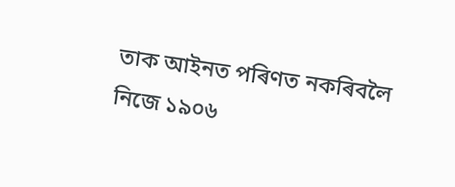তাক আইনত পৰিণত নকৰিবলৈ নিজে ১৯০৬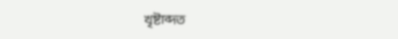খৃষ্টাব্দত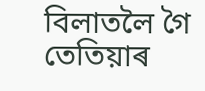বিলাতলৈ গৈ তেতিয়াৰ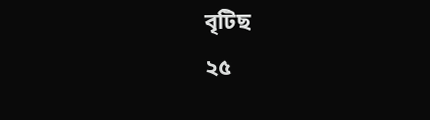বৃটিছ
২৫